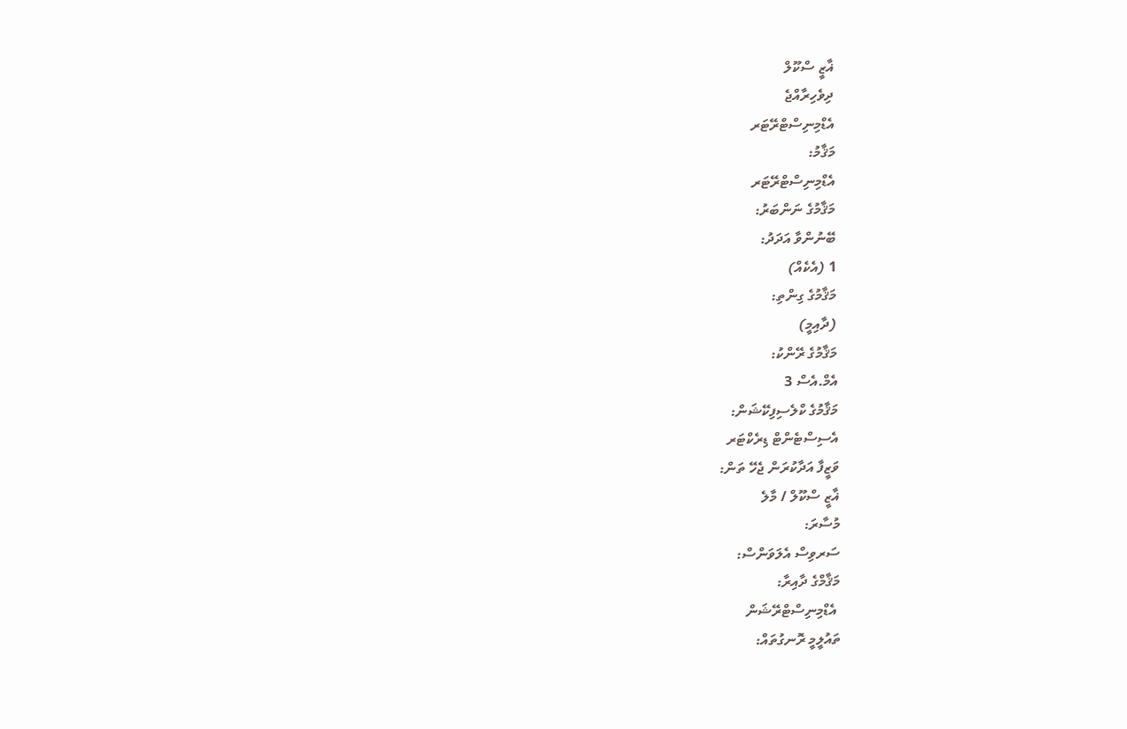ޣާޒީ ސްކޫލް
ދިވެހިރާއްޖެ
އެޑްމިނިސްޓްރޭޓަރ
މަޤާމު:
އެޑްމިނިސްޓްރޭޓަރ
މަޤާމުގެ ނަންބަރު:
ބޭނުންވާ އަދަދު:
1 (އެކެއް)
މަޤާމުގެ ގިންތި:
(ދާއިމީ)
މަޤާމުގެ ރޭންކު:
އެމް.އެސް 3
މަޤާމުގެ ކްލެސިފިކޭޝަން:
އެސިސްޓެންޓް ޑިރެކްޓަރ
ވަޒީފާ އަދާކުރަން ޖެހޭ ތަން:
ޣާޒީ ސްކޫލް / މާލެ
މުސާރަ:
ސަރވިސް އެލަވަންސް:
މަޤާމްގެ ދާއިރާ:
 އެޑްމިނިސްޓްރޭޝަން
ތައުލީމީ ރޮނގުތައް: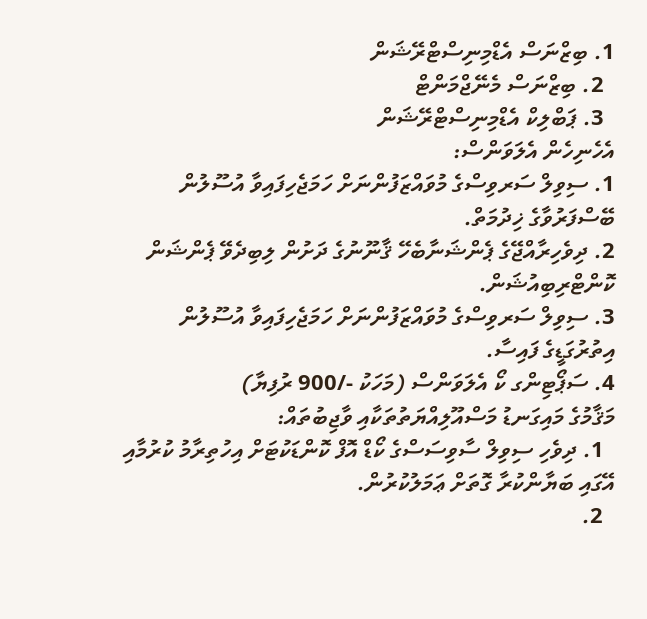1. ބިޒްނަސް އެޑްމިނިސްޓްރޭޝަން
  2. ބިޒްނަސް މެނޭޖްމަންޓް
  3. ޕަބްލިކް އެޑްމިނިސްޓްރޭޝަން
އެހެނިހެން އެލަވަންސް:
1. ސިވިލް ސަރވިސްގެ މުވައްޒަފުންނަށް ހަމަޖެހިފައިވާ އުސޫލުން ބޭސްފަރުވާގެ ޚިދުމަތް.
2. ދިވެހިރާއްޖޭގެ ޕެންޝަނާބެހޭ ޤާނޫނުގެ ދަށުން ލިބިދެވޭ ޕެންޝަން ކޮންޓްރިބިއުޝަން.
3. ސިވިލް ސަރވިސްގެ މުވައްޒަފުންނަށް ހަމަޖެހިފައިވާ އުސޫލުން އިތުރުގަޑީގެ ފައިސާ.
4. ސަޕޯޓިންގ ކޯ އެލަވަންސް (މަހަކު -/900 ރުފިޔާ)
މަޤާމުގެ މައިގަނޑު މަސްއޫލިއްޔަތުތަކާއި ވާޖިބުތައް:
  1. ދިވެހި ސިވިލް ސާވިސަސްގެ ކޯޑް އޮފް ކޮންޑަކުޓަށް އިހުތިރާމު ކުރުމާއި އޭގައި ބަޔާންކުރާ ގޮތަށް ޢަމަލުކުރުން.
  2.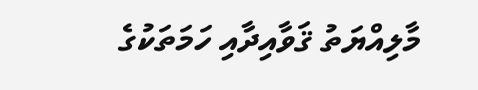މާލިއްޔަތު ޤަވާއިދާއި ހަމަތަކުގެ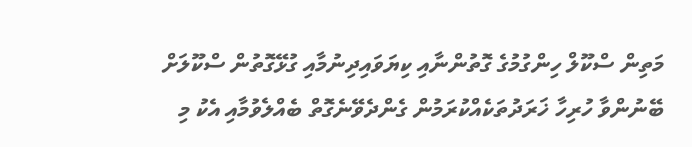މަތިން ސްކޫލް ހިންގުމުގެ ގޮތުންނާއި ކިޔަވައިދިނުމާއި ގުޅޭގޮތުން ސްކޫލަށް ބޭނުންވާ ހުރިހާ ޚަރަދުތަކެއްކުރަމުން ގެންދެވޭނެގޮތް ބެއްލެވުމާއި އެކު މި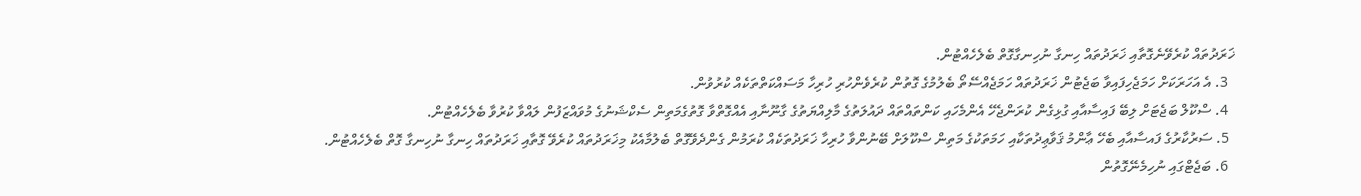ޚަރަދުތައް ކުރެވޭނެގޮތާއި ޚަރަދުތައް ހިނގާ ނުހިނގާގޮތް ބެލެހެއްޓުން.
  3. އެ އަހަރަކަށް ހަމަޖެހިފައިވާ ބަޖެޓުން ޚަރަދުތައް ހަމަޖެއްސޭތޯ ބެލުމުގެ ގޮތުން ކުރެވެންހުރި ހުރިހާ މަސައްކަތްތަކެއް ކުރުވުން.
  4. ސްކޫލް ބަޖެޓަށް ލިބޭ ފައިސާއާއި ގުޅިގެން ކުރަންޖެހޭ އެންމެހައި ކަންތައްތައް ދައުލަތުގެ މާލިއްޔަތުގެ ގާނޫނާއި އެއްގޮތްވާ ގޮތުގެމަތިން ސެކްޝަނުގެ މުވައްޒަފުން ލައްވާ ކުރުވާ ބެލެހެއްޓުން.
  5. ސަރުކާރުގެ ފައސާއާއި ބެހޭ ޢާންމު ޤަވާޢިދުތަކާއި ހަމަތަކުގެ މަތިން ސްކޫލަށް ބޭނުންވާ ހުރިހާ ޚަރަދުތަކެއް ކުރަމުން ގެންދެވޭގޮތް ބެލުމާއެކު މިޚަރަދުތައް ކުރެވޭ ގޮތާއި ޚަރަދުތައް ހިނގާ ނުހިނގާ ގޮތް ބެލެހެއްޓުން.
  6. ބަޖެޓްގައި ނުހިމެނޭގޮތުން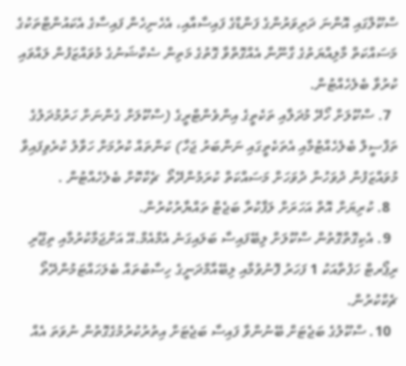ސްކޫލްގައި އޮންނަ ދަރިވަރުންގެ ފަންޑްގެ ފައިސާއާއި، އެހެނިހެން ފައިސާގެ އެކައުންޓްތަކުގެ މަސައްކަތް މާލިއްޔަތުގެ ގާނޫނާ އެއްގޮތްވާ ގޮތުގެ މަތިން ސެކްޝަނުގެ މުވައްޒަފުން ލައްވައި ކުރުވާ ބެލެހެއްޓުން.
  7. ސްކޫލަށް ހޯދޭ މުދަލާއި ތަކެތީގެ އިންވެންޓްރީގެ (ސްކޫލަށް ގެންނަށް ހަރުމުދަލުގެ ތަފްސީލް ބެލެހެއްޓުމާއި އެތަކެތީގައި ނަންބަރު ޖަހާ) ކަންތައް ކުރުމަށް ހަވާލު ކުރެވިފައިވާ މުވައްޒަފުން ދުވަހުން ދުވަހަށް މަސައްކަތް ކުރަމުންދޭތޯ  ޗެކްކޮށް ބެލެހެއްޓުން .
  8. ކުރިޔަށް އޮތް އަހަރަށް ލަފާކުރާ ބަޖެޓް ތައްޔާރުކުރުން.
  9. އެކިގޮތްގޮތުން ސްކޫލަށް ލިބޭފައިސާ ބަލައިގަނެ އެމްއެމް.އޭ އަށްޖަމާކުރުމާއި ތިޖޫރި ރިޕޯރޓް ހަފުތާއަކު 1 ފަހަރު ފޮނުވުމާއި ލިބޭއާމްދަނީގެ ހިސާބުތައް ބެލަހައްޓަމުންދޭތޯ ޗެކްކުރުން.
  10. ސްކޫލުގެ ބަޖެޓަށް ބޭނުންވާ ފައިސާ ބަޖެޓަށް އިތުރުކުރުމުގެގޮތުން ނުވަތަ އެއް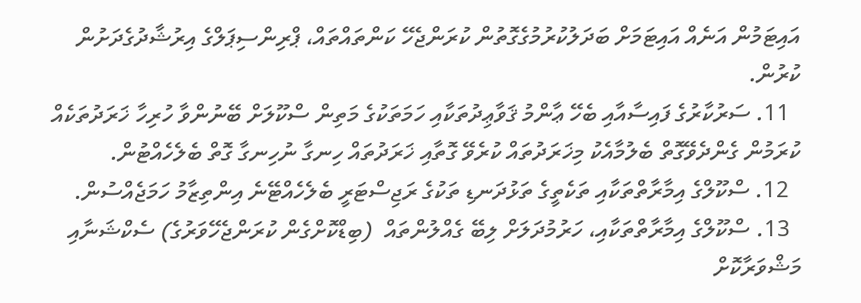އައިޓަމުން އަނެއް އައިޓަމަށް ބަދަލުކުރުމުގެގޮތުން ކުރަންޖެހޭ ކަންތައްތައް، ޕްރިންސިޕަލްގެ އިރުޝާދުގެދަށުން ކުރުން.
  11. ސަރުކާރުގެ ފައިސާއާއި ބެހޭ ޢާންމު ޤަވާޢިދުތަކާއި ހަމަތަކުގެ މަތިން ސްކޫލަށް ބޭނުންވާ ހުރިހާ ޚަރަދުތަކެއް ކުރަމުން ގެންދެވޭގޮތް ބެލުމާއެކު މިޚަރަދުތައް ކުރެވޭ ގޮތާއި ޚަރަދުތައް ހިނގާ ނުހިނގާ ގޮތް ބެލެހެއްޓުން.
  12. ސްކޫލްގެ އިމާރާތްތަކާއި ތަކެތީގެ ތަޅުދަނޑި ތަކުގެ ރަޖިސްޓަރީ ބެލެހެއްޓޭނެ އިންތިޒާމު ހަމަޖެއްސުން.
  13. ސްކޫލްގެ އިމާރާތްތަކާއި، ހަރުމުދަލަށް ލިބޭ ގެއްލުންތައް  (ބިޑްކޮށްގެން ކުރަންޖެހޭވަރުގެ) ސެކްޝަނާއި މަޝްވަރާކޮށް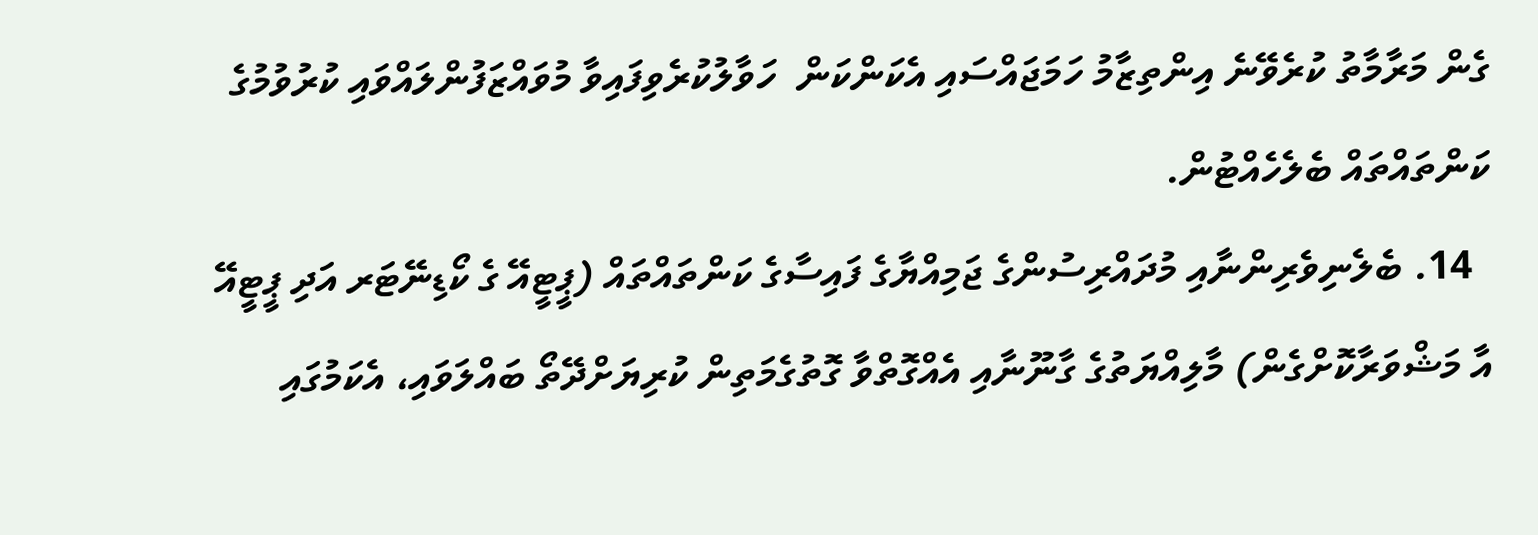ގެން މަރާމާތު ކުރެވޭނެ އިންތިޒާމު ހަމަޖައްސައި އެކަންކަން  ހަވާލުކުރެވިފައިވާ މުވައްޒަފުންލައްވައި ކުރުވުމުގެ ކަންތައްތައް ބެލެހެއްޓުން.
  14. ބެލެނިވެރިންނާއި މުދައްރިސުންގެ ޖަމިއްޔާގެ ފައިސާގެ ކަންތައްތައް (ޕީޓީއޭ ގެ ކޯޑިނޭޓަރ އަދި ޕީޓީއޭ އާ މަޝްވަރާކޮށްގެން) މާލިއްޔަތުގެ ގާނޫނާއި އެއްގޮތްވާ ގޮތުގެމަތިން ކުރިޔަށްދޭތޯ ބައްލަވައި، އެކަމުގައި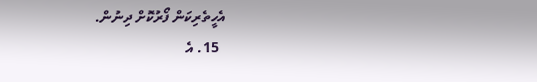އެހީތެރިކަން ފޯރުކޮށް ދިނުން.
  15. އެ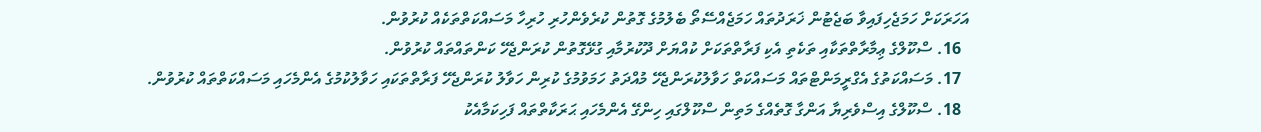އަހަރަކަށް ހަމަޖެހިފައިވާ ބަޖެޓުން ޚަރަދުތައް ހަމަޖެއްސޭތޯ ބެލުމުގެ ގޮތުން ކުރެވެންހުރި ހުރިހާ މަސައްކަތްތަކެއް ކުރުވުން.
  16. ސްކޫލްގެ ޢިމާރާތްތަކާއި ތަކެތި އެކި ފަރާތްތަކަށް ކުއްޔަށް ދޫކުރުމާއި ގުޅޭގޮތުން ކުރަންޖެހޭ ކަންތައްތައް ކުރުވުން.
  17. މަސައްކަތުގެ އެގްރީމަންޓްތައް މަސައްކަތް ހަވާލުކުރަންޖެހޭ މުއްދަތު ހަމަވުމުގެ ކުރިން ހަވާލު ކުރަންޖެހޭ ފަރާތްތަކައި ހަވާލުކުމުގެ އެންމެހައި މަސައްކަތްތައް ކުރުވުން.
  18. ސްކޫލްގެ އިސްވެރިޔާ އަންގާ ގޮތެއްގެ މަތިން ސްކޫލްގައި ހިންގޭ އެންމެހައި ޙަރަކާތްތައް ފަހިކަމާއެކު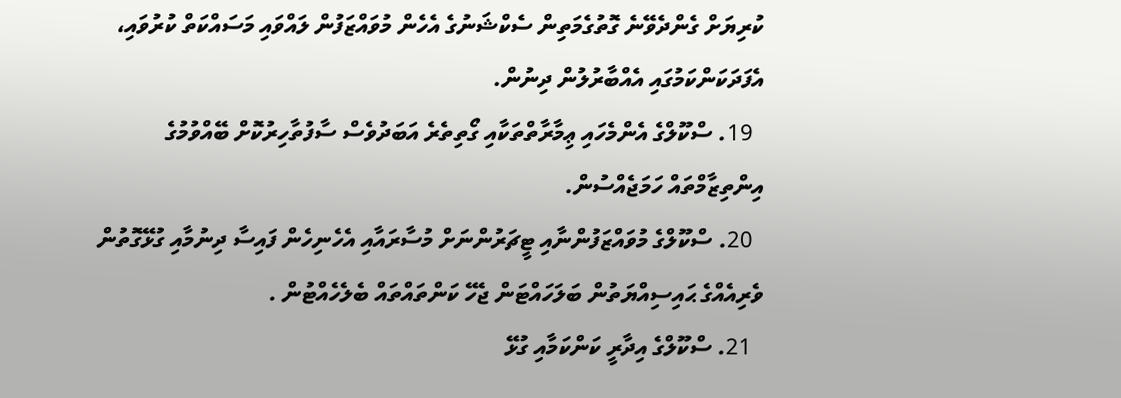ކުރިޔަށް ގެންދެވޭނެ ގޮތުގެމަތިން ސެކްޝަނުގެ އެހެން މުވައްޒަފުން ލައްވައި މަސައްކަތް ކުރުވައި، އެފަދަކަންކަމުގައި އެއްބާރުލުން ދިނުން.
  19. ސްކޫލްގެ އެންމެހައި ޢިމާރާތްތަކާއި ގޯތިތެރެ އަބަދުވެސް ސާފުތާހިރުކޮށް ބޭއްވުމުގެ އިންތިޒާމްތައް ހަމަޖެއްސުން.
  20. ސްކޫލްގެ މުވައްޒަފުންނާއި ޓީޗަރުންނަށް މުސާރައާއި އެހެނިހެން ފައިސާ ދިނުމާއި ގުޅޭގޮތުން ވެރިއެއްގެ ޙައިސިއްޔަތުން ބަލަހައްޓަން ޖެހޭ ކަންތައްތައް ބެލެހެއްޓުން .
  21. ސްކޫލްގެ އިދާރީ ކަންކަމާއި ގުޅޭ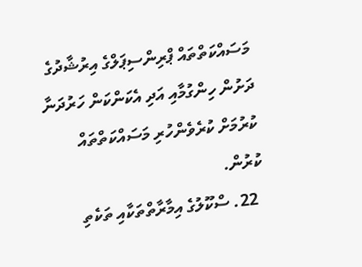މަސައްކަތްތައް ޕްރިންސިޕަލްގެ އިރުޝާދުގެ ދަށުން ހިންގުމާއި އަދި އެކަންކަން ހަރުދަނާ ކުރުމަށް ކުރެވެންހުރި މަސައްކަތްތައް ކުރުން.
  22. ސްކޫލުގެ އިމާރާތްތަކާއި ތަކެތި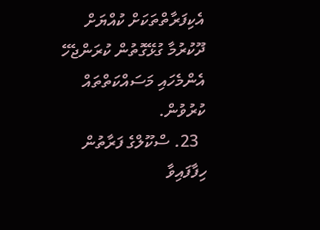އެކިފަރާތްތަކަށް ކުއްޔަށް ދޫކުރުމާ ގުޅޭގޮތުން ކުރަންޖެހޭ އެންމެހައި މަސައްކަތްތައް ކުރުވުން.
  23. ސްކޫލްގެ ފަރާތުން ހިފާފައިވާ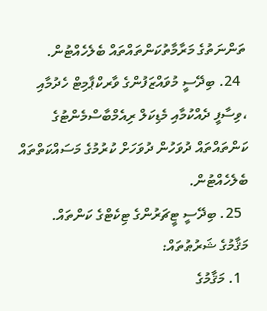ތަންނަތުގެ މަރާމާތުކަންތައްތައް ބެލެހެއްޓުން.
  24. ބިދޭސީ މުވައްޒަފުންގެ ވާރކްޕާމިޓް ހެދުމާއި ،ވިސާފީ ދެއްކުމާއި މެޑިކަލް ރިއެމްބާސްމެންޓުގެ ކަންތައްތައް ދުވަހުން ދުވަހަށް ކުރުމުގެ މަސައްކަތްތައް ބެލެހެއްޓުން.
  25. ބިދޭސީ ޓީޗަރުންގެ ޓިކެޓްގެ ކަންތައް.
މަޤާމުގެ ޝަރުޠުތައް:
  1. މަޤާމުގެ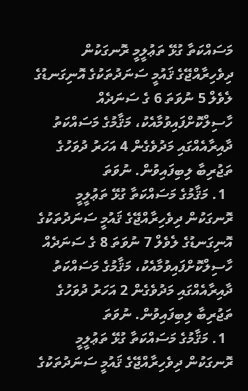މަސައްކަތާ ގުޅޭ ތަޢުލީމީ ރޮނގަކުން ދިވެހިރާއްޖޭގެ ޤައުމީ ސަނަދުތަކުގެ އޮނިގަނޑުގެ ލެވެލް 5 ނުވަތަ 6 ގެ ސަނަދެއް ހާސިލްކޮށްފައިވުމާއެކު، މަޤާމުގެ މަސައްކަތު ދާއިރާއެއްގައި މަދުވެގެން 4 އަހަރު ދުވަހުގެ ތަޖުރިބާ ލިބިފައިވުން. ނުވަތަ
  1. މަޤާމުގެ މަސައްކަތާ ގުޅޭ ތަޢުލީމީ ރޮނގަކުން ދިވެހިރާއްޖޭގެ ޤައުމީ ސަނަދުތަކުގެ އޮނިގަނޑުގެ ލެވެލް 7 ނުވަތަ 8 ގެ ސަނަދެއް ހާސިލްކޮށްފައިވުމާއެކު، މަޤާމުގެ މަސައްކަތު ދާއިރާއެއްގައި މަދުވެގެން 2 އަހަރު ދުވަހުގެ ތަޖުރިބާ ލިބިފައިވުން. ނުވަތަ
  1. މަޤާމުގެ މަސައްކަތާ ގުޅޭ ތަޢުލީމީ ރޮނގަކުން ދިވެހިރާއްޖޭގެ ޤައުމީ ސަނަދުތަކުގެ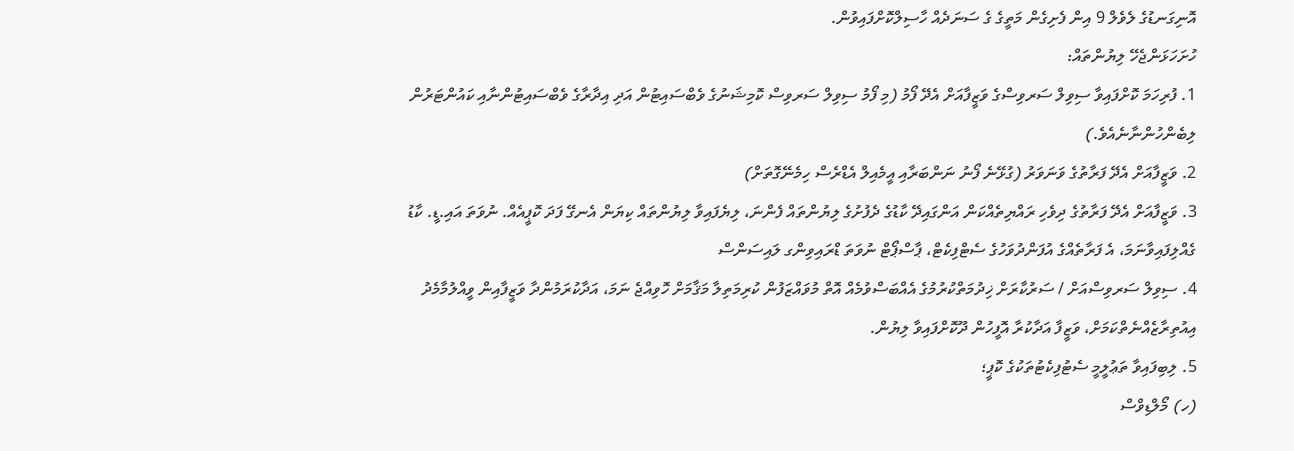އޮނިގަނޑުގެ ލެވެލް 9 އިން ފެށިގެން މަތީގެ ގެ ސަނަދެއް ހާސިލްކޮށްފައިވުން.
ހުށަހަޅަންޖެހޭ ލިޔުންތައް:
1. ފުރިހަމަ ކޮށްފައިވާ ސިވިލް ސަރވިސްގެ ވަޒީފާއަށް އެދޭ ފޯމު (މި ފޯމު ސިވިލް ސަރވިސް ކޮމިޝަނުގެ ވެބްސައިޓުން އަދި އިދާރާގެ ވެބްސައިޓުންނާއި ކައުންޓަރުން ލިބެންހުންނާނެއެވެ.)
2. ވަޒީފާއަށް އެދޭ ފަރާތުގެ ވަނަވަރު (ގުޅޭނެ ފޯނު ނަންބަރާއި އީމެއިލް އެޑްރެސް ހިމެނޭގޮތަށް)
3. ވަޒީފާއަށް އެދޭ ފަރާތުގެ ދިވެހި ރައްޔިތެއްކަން އަންގައިދޭ ކާޑުގެ ދެފުށުގެ ލިޔުންތައް ފެންނަ، ލިޔެފައިވާ ލިޔުންތައް ކިޔަން އެނގޭ ފަދަ ކޮޕީއެއް. ނުވަތަ އައި.ޑީ. ކާޑު ގެއްލިފައިވާނަމަ، އެ ފަރާތެއްގެ އުފަންދުވަހުގެ ސެޓްފިކެޓް، ޕާސްޕޯޓް ނުވަތަ ޑްރައިވިންގ ލައިސަންސް
4. ސިވިލް ސަރވިސްއަށް / ސަރުކާރަށް ޚިދުމަތްކުރުމުގެ އެއްބަސްވުމެއް އޮތް މުވައްޒަފުން ކުރިމަތިލާ މަޤާމަށް ހޮވިއްޖެ ނަމަ، އަދާކުރަމުންދާ ވަޒީފާއިން ވީއްލުމާމެދު އިއުތިރާޒެއްނެތްކަމަށް، ވަޒީފާ އަދާކުރާ އޮފީހުން ދޫކޮށްފައިވާ ލިޔުން.
5. ލިބިފައިވާ ތަޢުލީމީ ސެޓުފިކެޓުތަކުގެ ކޮޕީ؛
(ހ) މޯލްޑިވްސް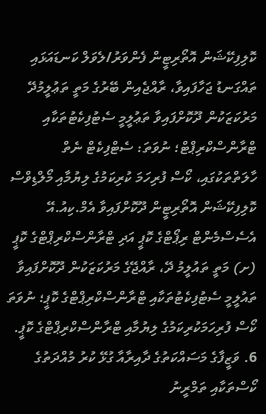ކޮލިފިކޭޝަން އޮތޯރިޓީން ފެންވަރު/ލެވަލް ކަނޑައަޅައި ތައްގަނޑު ޖަހާފައިވާ، ރާއްޖެއިން ބޭރުގެ މަތީ ތަޢުލީމުދޭ މަރުކަޒަކުން ދޫކޮށްފައިވާ ތަޢުލީމީ ސެޓުފިކެޓުތަކާއި ޓްރާންސްކްރިޕްޓް؛ ނުވަތަ: ސެޓްފިކެޓް ނެތް ހާލަތްތަކުގައި، ކޯސް ފުރިހަމަ ކުރިކަމުގެ ލިޔުމާއި މޯލްޑިވްސް ކޮލިފިކޭޝަން އޮތޯރިޓީން ދޫކޮށްފައިވާ އެމް.ކިއު.އޭ އެސެސްމެންޓް ރިޕޯޓްގެ ކޮޕީ އަދި ޓްރާންސްކްރިޕްޓްގެ ކޮޕީ
(ށ) މަތީ ތައުލީމު ދޭ، ރާއްޖޭގެ މަރުކަޒަކުން ދޫކޮށްފައިވާ ތައުލީމީ ސެޓުފިކެޓުތަކާއި ޓްރާންސްކްރިޕްޓްގެ ކޮޕީ؛ ނުވަތަ ކޯސް ފުރިހަމަކުރިކަމުގެ ލިޔުމާއި ޓްރާންސްކްރިޕްޓްގެ ކޮޕީ.
6. ވަޒީފާގެ މަސައްކަތުގެ ދާއިރާއާ ގުޅޭ ކުރު މުއްދަތުގެ ކޯސްތަކާއި ތަމްރީނު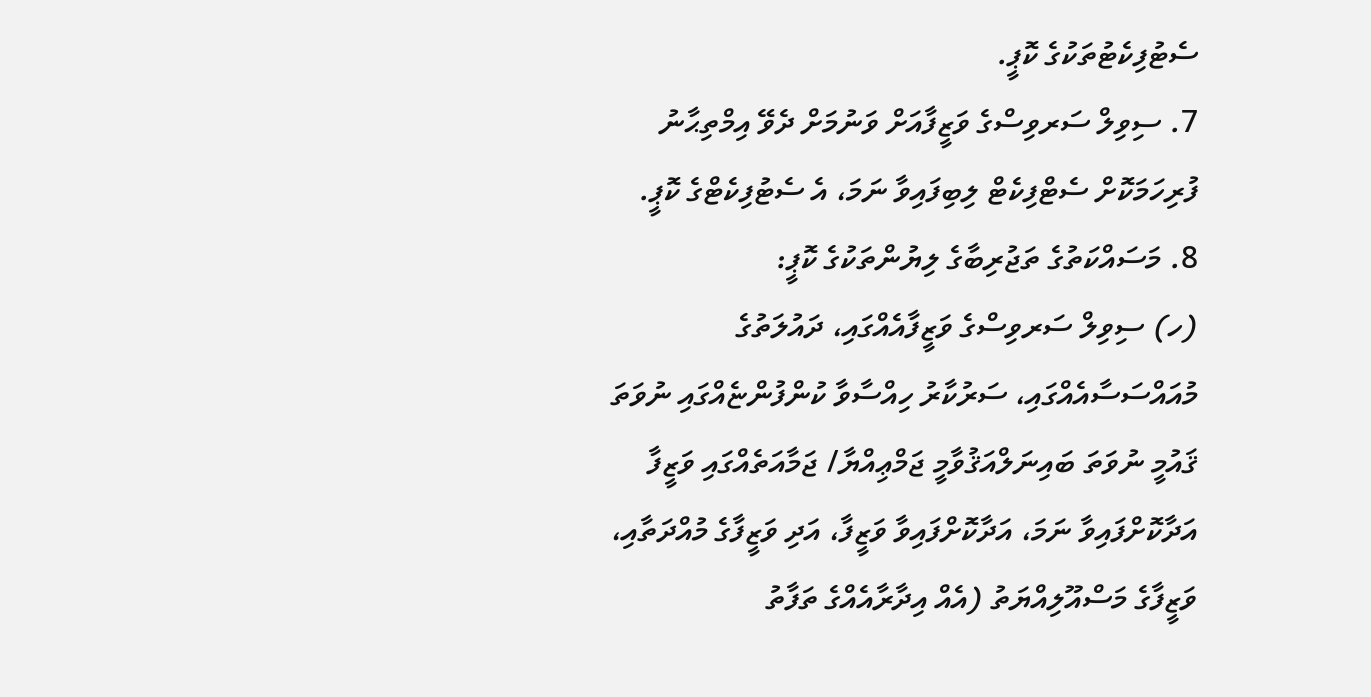ސެޓުފިކެޓުތަކުގެ ކޮޕީ.
7. ސިވިލް ސަރވިސްގެ ވަޒީފާއަށް ވަނުމަށް ދެވޭ އިމްތިޙާނު ފުރިހަމަކޮށް ސެޓްފިކެޓް ލިބިފައިވާ ނަމަ، އެ ސެޓުފިކެޓްގެ ކޮޕީ.
8. މަސައްކަތުގެ ތަޖުރިބާގެ ލިޔުންތަކުގެ ކޮޕީ:
(ހ) ސިވިލް ސަރވިސްގެ ވަޒީފާއެއްގައި، ދައުލަތުގެ މުއައްސަސާއެއްގައި، ސަރުކާރު ހިއްސާވާ ކުންފުންޏެއްގައި ނުވަތަ ޤައުމީ ނުވަތަ ބައިނަލްއަޤުވާމީ ޖަމްޢިއްޔާ/ ޖަމާއަތެއްގައި ވަޒީފާ އަދާކޮށްފައިވާ ނަމަ، އަދާކޮށްފައިވާ ވަޒީފާ، އަދި ވަޒީފާގެ މުއްދަތާއި، ވަޒީފާގެ މަސްއޫލިއްޔަތު (އެއް އިދާރާއެއްގެ ތަފާތު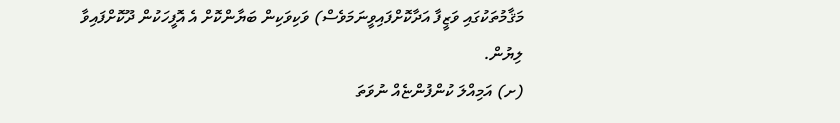މަޤާމުތަކުގައި ވަޒީފާ އަދާކޮށްފައިވީނަމަވެސް) ވަކިވަކިން ބަޔާންކޮށް އެ އޮފީހަކުން ދޫކޮށްފައިވާ ލިޔުން.
(ށ) އަމިއްލަ ކުންފުންޏެއް ނުވަތަ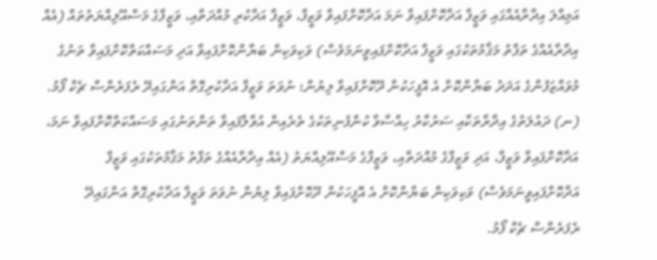އަމިއްލަ އިދާރާއެއްގައި ވަޒީފާ އަދާކޮށްފައިވާ ނަމަ އަދާކޮށްފައިވާ ވަޒީފާ، ވަޒީފާ އަދާކުރި މުއްދަތާއި، ވަޒީފާގެ މަސްއޫލިއްޔަތުތައް (އެއް އިދާރާއެއްގެ ތަފާތު މަޤާމުތަކުގައި ވަޒީފާ އަދާކޮށްފައިވީނަމަވެސް) ވަކިވަކިން ބަޔާންކޮށްފައިވާ އަދި މަސައްކަތްކޮށްފައިވާ ތަނުގެ މުވައްޒަފުންގެ އަދަދު ބަޔާންކޮށް އެ އޮފީހަކުން ދޫކޮށްފައިވާ ލިޔުން؛ ނުވަތަ ވަޒީފާ އަދާކުރިގޮތް އަންގައިދޭ ރެފަރެންސް ޗެކް ފޯމު.
(ނ) ދައުލަތުގެ އިދާރާތަކާއި ސަރުކާރު ހިއްސާވާ ކުންފުނިތަކުގެ ތެރެއިން އުވާލާފައިވާ ތަންތަނުގައި މަސައްކަތްކޮށްފައިވާ ނަމަ،  އަދާކޮށްފައިވާ ވަޒީފާ، އަދި ވަޒީފާގެ މުއްދަތާއި، ވަޒީފާގެ މަސްއޫލިއްޔަތު (އެއް އިދާރާއެއްގެ ތަފާތު މަޤާމުތަކުގައި ވަޒީފާ އަދާކޮށްފައިވީނަމަވެސް) ވަކިވަކިން ބަޔާންކޮށް އެ އޮފީހަކުން ދޫކޮށްފައިވާ ލިޔުން ނުވަތަ ވަޒީފާ އަދާކުރިގޮތް އަންގައިދޭ ރެފަރެންސް ޗެކް ފޯމު.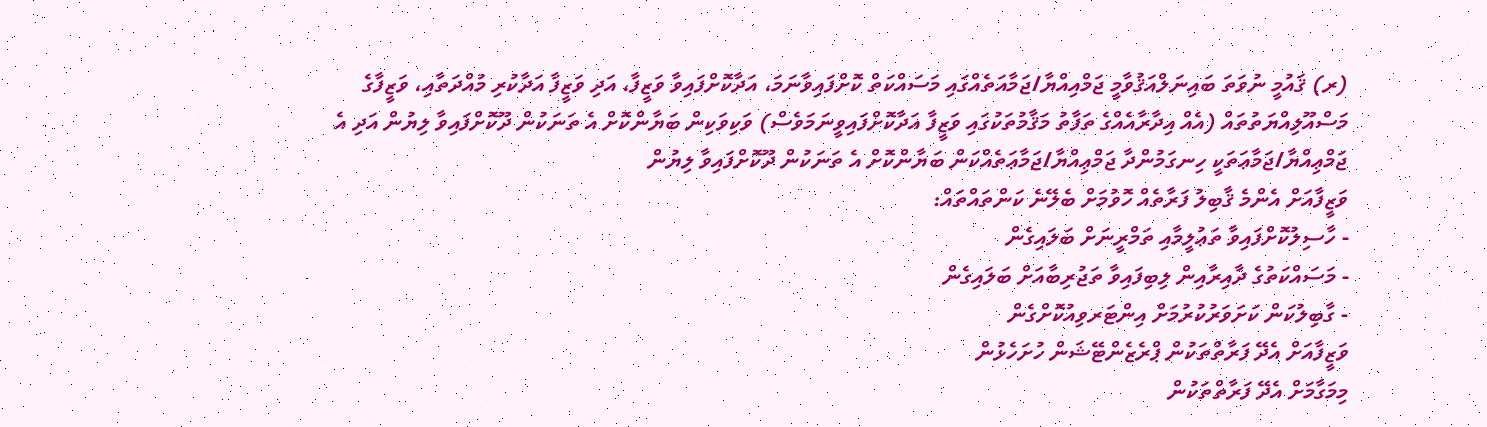(ރ) ޤައުމީ ނުވަތަ ބައިނަލްއަޤުވާމީ ޖަމްއިއްޔާ/ޖަމާއަތެއްގައި މަސައްކަތް ކޮށްފައިވާނަމަ، އަދާކޮށްފައިވާ ވަޒީފާ، އަދި ވަޒީފާ އަދާކުރި މުއްދަތާއި، ވަޒީފާގެ މަސްއޫލިއްޔަތުތައް (އެއް އިދާރާއެއްގެ ތަފާތު މަޤާމުތަކުގައި ވަޒީފާ އަދާކޮށްފައިވީނަމަވެސް) ވަކިވަކިން ބަޔާންކޮށް އެ ތަނަކުން ދޫކޮށްފައިވާ ލިޔުން އަދި އެ ޖަމްޢިއްޔާ/ޖަމާޢަތަކީ ހިނގަމުންދާ ޖަމްޢިއްޔާ/ޖަމާޢަތެއްކަން ބަޔާންކޮށް އެ ތަނަކުން ދޫކޮށްފައިވާ ލިޔުން
ވަޒީފާއަށް އެންމެ ޤާބިލު ފަރާތެއް ހޮވުމަށް ބެލޭނެ ކަންތައްތައް:
- ހާސިލުކޮށްފައިވާ ތަޢުލީމާއި ތަމްރީނަށް ބަލައިގެން
- މަސައްކަތުގެ ދާއިރާއިން ލިބިފައިވާ ތަޖުރިބާއަށް ބަލައިގެން
- ގާބިލުކަން ކަށަވަރުކުރުމަށް އިންޓަރވިއުކޮށްގެން
ވަޒީފާއަށް އެދޭ ފަރާތްތަކުން ޕްރެޒެންޓޭޝަން ހުށަހެޅުން
މިމަގާމަށް އެދޭ ފަރާތްތަކުން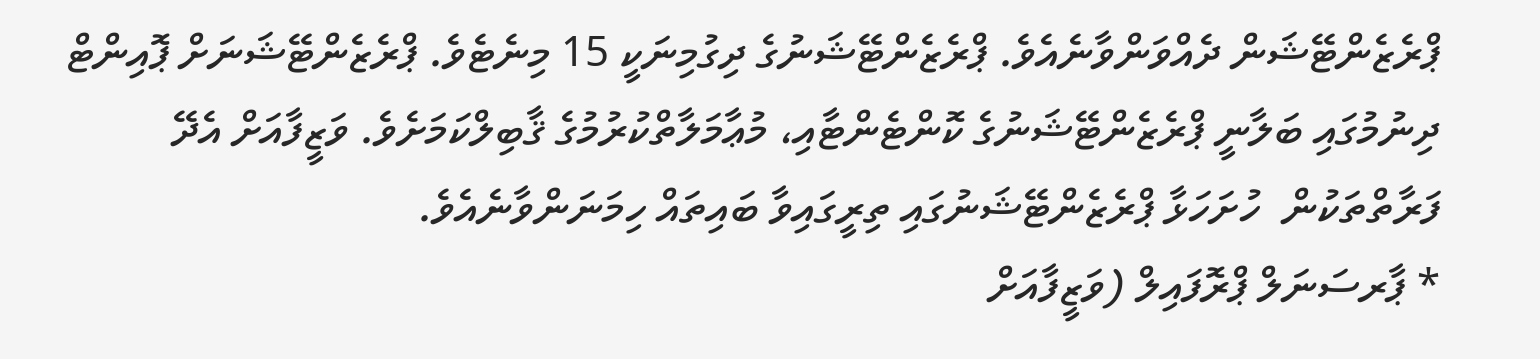ޕްރެޒެންޓޭޝަން ދެއްވަންވާނެއެވެ. ޕްރެޒެންޓޭޝަނުގެ ދިގުމިނަކީ 15 މިނެޓެވެ. ޕްރެޒެންޓޭޝަނަށް ޕޮއިންޓް ދިނުމުގައި ބަލާނީ ޕްރެޒެންޓޭޝަނުގެ ކޮންޓެންޓާއި، މުޢާމަލާތްކުރުމުގެ ޤާބިލްކަމަށެވެ. ވަޒީފާއަށް އެދޭ ފަރާތްތަކުން  ހުށަހަޅާ ޕްރެޒެންޓޭޝަނުގައި ތިރީގައިވާ ބައިތައް ހިމަނަންވާނެއެވެ.
* ޕާރސަނަލް ޕްރޮފައިލް (ވަޒީފާއަށް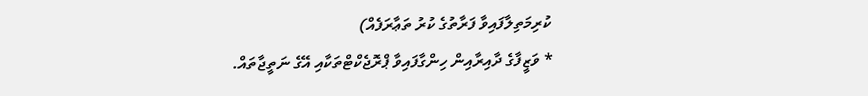ކުރިމަތިލާފައިވާ ފަރާތުގެ ކުރު ތަޢާރަފެއް)
* ވަޒީފާގެ ދާއިރާއިން ހިންގާފައިވާ ޕްރޮޖެކްޓްތަކާއި އޭގެ ނަތީޖާތައް.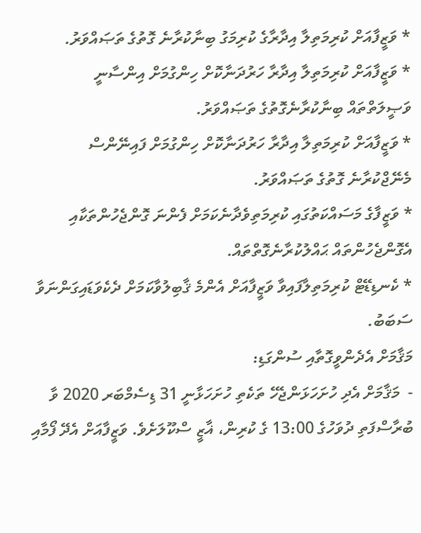* ވަޒީފާއަށް ކުރިމަތިލާ އިދާރާގެ ކުރިމަގު ބިނާކުރާނެ ގޮތުގެ ތަޞައްވަރު.
* ވަޒީފާއަށް ކުރިމަތިލާ އިދާރާ ހަރުދަނާކޮށް ހިންގުމަށް އިންސާނީ ވަޞީލަތްތައް ބިނާކުރާނެގޮތުގެ ތަޞައްވަރު.
* ވަޒީފާއަށް ކުރިމަތިލާ އިދާރާ ހަރުދަނާކޮށް ހިންގުމަށް ފައިނޭންސް މެނޭޖްކުރާނެ ގޮތުގެ ތަޞައްވަރު.
* ވަޒީފާގެ މަސައްކަތުގައި ކުރިމަތިވެދާނެކަމަށް ފެންނަ ގޮންޖެހުންތަކާއި އެގޮންޖެހުންތައް ޙައްލުކުރާނެގޮތްތައް.
* ކެނޑިޑޭޓް ކުރިމަތިލާފައިވާ ވަޒީފާއަށް އެންމެ ޤާބިލުވާކަމަށް ދެކެވަޑައިގަންނަވާ ސަބަބު.
މަޤާމަށް އެދެންވީގޮތާއި ސުންގަޑި:
-  މަޤާމަށް އެދި ހުށަހަޅަންޖެހޭ ތަކެތި ހުށަހަޅާނީ 31 ޑިސެމްބަރ 2020 ވާ ބުރާސްފަތި ދުވަހުގެ 13:00 ގެ ކުރިން، ޣާޒީ ސްކޫލަށެވެ. ވަޒީފާއަށް އެދޭ ފޯމާއި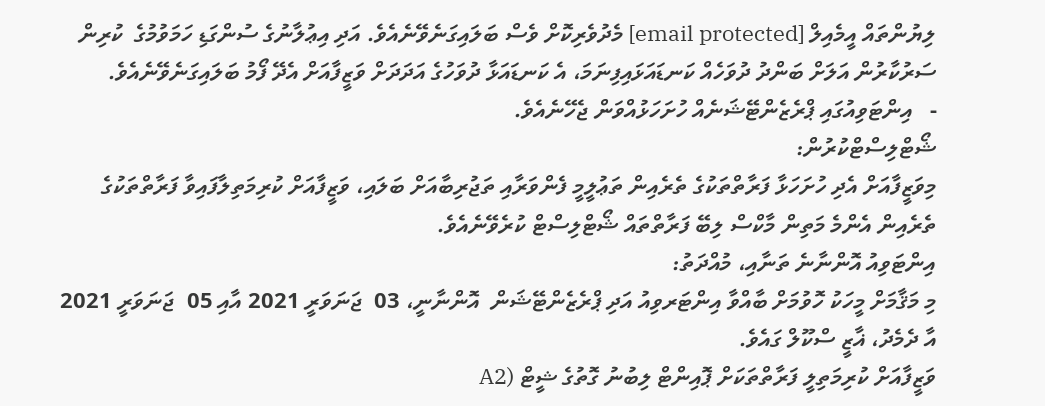ލިޔުންތައް އީމެއިލް [email protected] މެދުވެރިކޮށް ވެސް ބަލައިގަނެވޭނެއެވެ. އަދި އިޢުލާނުގެ ސުންގަޑި ހަމަވުމުގެ  ކުރިން ސަރުކާރުން އަލަށް ބަންދު ދުވަހެއް ކަނޑައަޅައިފިނަމަ، އެ ކަނޑައަޅާ ދުވަހުގެ އަދަދަށް ވަޒީފާއަށް އެދޭ ފޯމު ބަލައިގަނެވޭނެއެވެ.
-   އިންޓަވިއުގައި ޕްރެޒެންޓޭޝަނެއް ހުށަހަޅުއްވަން ޖެހޭނެއެވެ.
ޝޯޓްލިސްޓްކުރުން:
މިވަޒީފާއަށް އެދި ހުށަހަޅާ ފަރާތްތަކުގެ ތެރެއިން ތަޢުލީމީ ފެންވަރާއި ތަޖުރިބާއަށް ބަލައި، ވަޒީފާއަށް ކުރިމަތިލާފައިވާ ފަރާތްތަކުގެ ތެރެއިން އެންމެ މަތިން މާކްސް ލިބޭ ފަރާތްތައް ޝޯޓްލިސްޓް ކުރެވޭނެއެވެ.
އިންޓަވިއު އޮންނާނެ ތަނާއި، މުއްދަތު:
މި މަޤާމަށް މީހަކު ހޮވުމަށް ބާއްވާ އިންޓަރވިއު އަދި ޕްރެޒެންޓޭޝަން  އޮންނާނީ، 03  ޖަނަވަރީ 2021 އާއި 05  ޖަނަވަރީ 2021  އާ ދެމެދު، ޣާޒީ ސްކޫލް ގައެވެ.
ވަޒީފާއަށް ކުރިމަތިލީ ފަރާތްތަކަށް ޕޮއިންޓް ލިބުނު ގޮތުގެ ޝީޓް (A2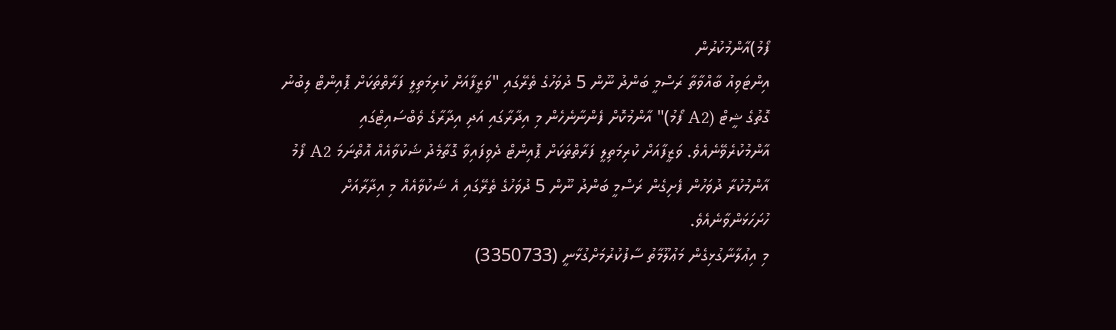ފޯމު)އާންމުކުރުން
އިންޓަވިއު ބާއްވާތާ ރަސްމީ ބަންދު ނޫން 5 ދުވަހުގެ ތެރޭގައި "ވަޒީފާއަށް ކުރިމަތިލީ ފަރާތްތަކަށް ޕޮއިންޓް ލިބުނު ގޮތުގެ ޝީޓް (A2 ފޯމު)" އާންމުކޮށް ފެންނާނެހެން މި އިދާރާގައި އަދި އިދާރާގެ ވެބްސައިޓްގައި އާންމުކުރެވޭނެއެވެ. ވަޒީފާއަށް ކުރިމަތިލީ ފަރާތްތަކަށް ޕޮއިންޓް ދެވިފައިވާ ގޮތާމެދު ޝަކުވާއެއް އޮތްނަމަ A2 ފޯމު އާންމުކުރާ ދުވަހުން ފެށިގެން ރަސްމީ ބަންދު ނޫން 5 ދުވަހުގެ ތެރޭގައި އެ ޝަކުވާއެއް މި އިދާރާއަށް ހުށަހަޅަންވާނެއެވެ.
މި އިޢުލާނާގުޅިގެން މަޢުލޫމާތު ސާފުކުރުމަށްގުޅާނީ (3350733)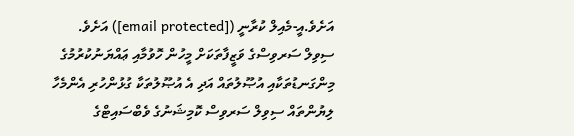އަށެވެ.އީ-މެއިލް ކުރާނީ ([email protected]) އަށެވެ.
ސިވިލް ސަރވިސްގެ ވަޒީފާތަކަށް މީހުން ހޮވުމާއި ޢައްޔަނުކުރުމުގެ މިންގަނޑުތަކާއި އުޞޫލުތައް އަދި އެ އުޞޫލުތަކާ ގުޅުންހުރި އެންމެހާ ލިޔުންތައް ސިވިލް ސަރވިސް ކޮމިޝަނުގެ ވެބްސައިޓްގެ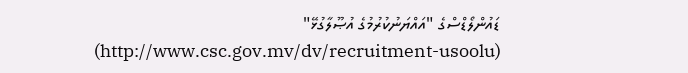ޑައުންލޯޑްސްގެ "އައްޔަނުކުރުމުގެ އުޞޫލާގުޅޭ" (http://www.csc.gov.mv/dv/recruitment-usoolu)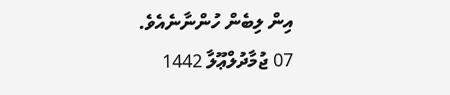އިން ލިބެން ހުންނާނެއެވެ.
07 ޖުމާދުލްޢޫލާ 1442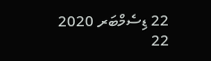22 ޑިސެމްބަރ 2020
22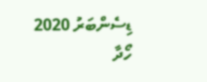ޑިސެންބަރު 2020
ހޯދާ